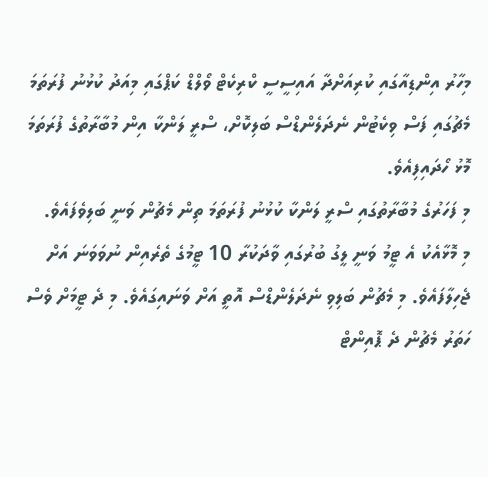މިހާރު އިންޑިއާގައި ކުރިއަށްދާ އައިސީސީ ކްރިކެޓް ވޯލްޑް ކަޕްގައި މިއަދު ކުޅުނު ފުރަތަމަ މެޗުގައި ފަސް ވިކެޓުން ނެދަލެންޑްސް ބަލިކޮށް، ސްރީ ލަންކާ އިން މުބާރާތުގެ ފުރަތަމަ މޮޅު ހޯދައިފިއެވެ.
މި ފަހަރުގެ މުބާރާތުގައި ސްރީ ލަންކާ ކުޅުނު ފުރަތަމަ ތިން މެޗުން ވަނީ ބަލިވެފައެވެ.
މި މޮޅާއެކު އެ ޓީމު ވަނީ ލީގު ބުރުގައި ވާދަކުރާ 10 ޓީމުގެ ތެރެއިން ނުވަވަނަ އަށް ޖެހިލާފައެވެ. މި މެޗުން ބަލިވި ނެދަލެންޑްސް އޮތީ އަށް ވަނައިގައެވެ. މި ދެ ޓީމަށް ވެސް ހަތަރު މެޗުން ދެ ޕޮއިންޓް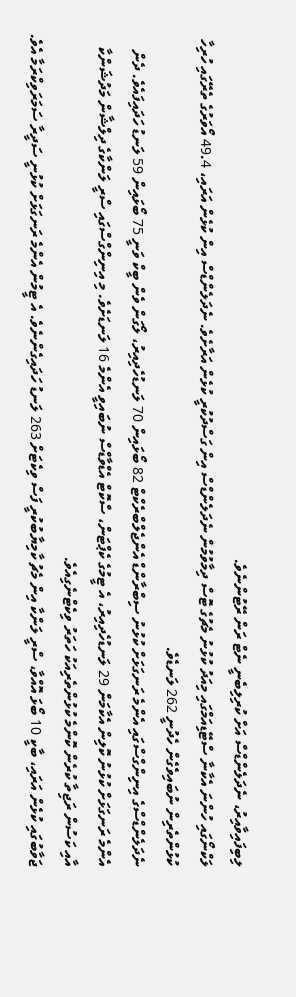ލިބިފައިވާއިރު، ނެދަލެންޑްސް އަށް ކުރިލިބެނީ ނެޓް ރަން ރޭޓުންނެވެ.
ލަކްނޯގައި ހުންނަ އެކާނާ ސްޓޭޑިއަމްގައި މިއަދު ކުޅުނު މެޗުގެ ޓޮސް ދިމާވުމުން ނެދަލެންޑްސް އިން ގަސްދުކުރީ ކުޅެން އަރާށެވެ. ނެދަލެންޑްސް އިން ކުޅެން އަރައި، 49.4 އޯވަރުގެ ތެރޭގައި ހުރިހާ ކުޅުންތެރިން ނުބައިވެގެން ހެދުނީ 262 ލަނޑެވެ.
ނެދަލެންޑްސްގެ އިނިންގްސްގައި އެންމެ ރަނގަޅަށް ކުޅުނު ސިބްރާންޑް އެންޖެލްބްރެކްޓް 82 ބޯޅައިން 70 ލަނޑުހެދިއިރު، ލޯގަން ވެން ބީކް ވަނީ 75 ބޯޅައިން 59 ލަނޑު ހަދައިފައެވެ. ދެން އެންމެ ރަނގަޅަށް ކުޅުނު ކޮލިން އެކާމަން 29 ލަނޑުހެދިއިރު، އެ ޓީމުގެ ކެޕްޓަން، ސްކޮޓް އެޑްވާޑްސް ނުބައިވީ އެންމެ 16 ލަނޑަށެވެ. މި އިނިންގްސްގައި ސްރީ ލަންކާގެ ދިލްޝާން މަދުޝަންކާ އާއި ކަސުން ރަޖިތާ ކުރެން ކޮންމެ ކުޅުންތެރިއަކު ހަތަރު ވިކެޓްނެގިއެވެ.
ޖަވާބުގައި ކުޅެން އަރައި، ބާކީ 10 ބޯޅަ އޮއްވާ، ސްރީ ލަންކާ އިން މެޗު ކާމިޔާބުކުރީ ފަސް ވިކެޓަށް 263 ލަނޑު ހަދައިގެންނެވެ. އެ ޓީމުން އެންމެ ރަނގަޅަށް ކުޅުނީ ސަދީރާ ސަމަރަވިކްރަމާ އެވެ.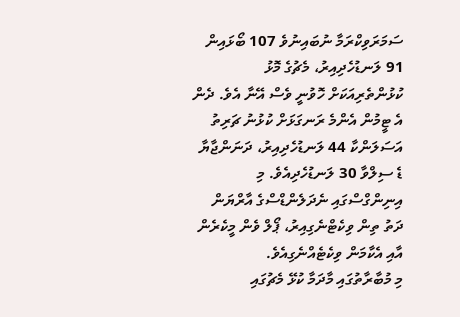ސަމަރަވިކްރަމާ ނުބައިނުވެ 107 ބޯޅައިން 91 ލަނޑުހެދިއިރު، މެޗުގެ މޮޅު ކުޅުންތެރިއަކަށް ހޮވުނީ ވެސް އޭނާ އެވެ. ދެން އެ ޓީމުން އެންމެ ރަނގަޅަށް ކުޅުނު ޗަރިތު އަސަލަންކާ 44 ލަނޑުހެދިއިރު، ދަނަންޖާޔާ ޑެ ސިލްވާ 30 ލަނޑުހެދިއެވެ. މި އިނިންގްސްގައި ނެދަލެންޑްސްގެ އާރްޔަން ދަތު ތިން ވިކެޓްނެގިއިރު، ޕޯލް ވެން މީކެރެން އާއި އެކާމަން ވިކެޓެއްނެގިއެވެ.
މި މުބާރާތުގައި މާދަމާ ކުޅޭ މެޗުގައި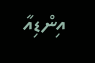އިންޑިއާ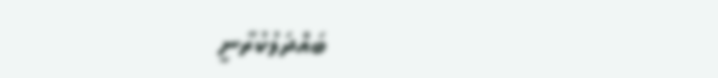ބައްދަލުކުރާނީ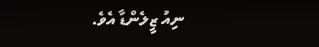ނިއު ޒީލެންޑާ އެވެ.